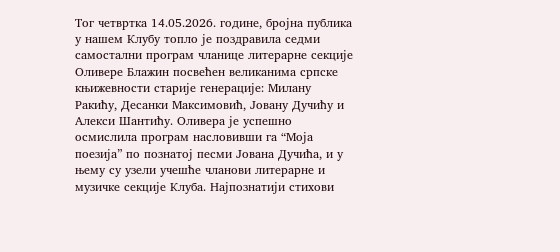Тог четвртка 14.05.2026. године, бројна публика у нашем Клубу топло је поздравила седми самостални програм чланице литерарне секције Оливере Блажин посвећен великанима српске књижевности старије генерације: Милану Ракићу, Десанки Максимовић, Јовану Дучићу и Алекси Шантићу. Оливера је успешно осмислила програм насловивши га “Моја поезија” по познатој песми Јована Дучића, и у њему су узели учешће чланови литерарне и музичке секције Клуба. Најпознатији стихови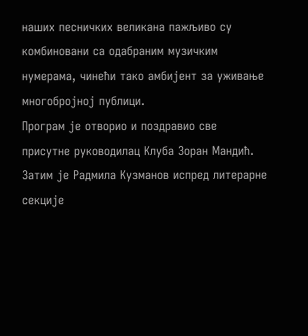наших песничких великана пажљиво су комбиновани са одабраним музичким нумерама, чинећи тако амбијент за уживање многобројној публици.
Програм је отворио и поздравио све присутне руководилац Клуба Зоран Мандић. Затим је Радмила Кузманов испред литерарне секције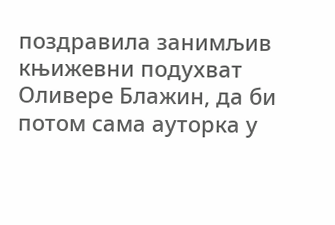поздравила занимљив књижевни подухват Оливере Блажин, да би потом сама ауторка у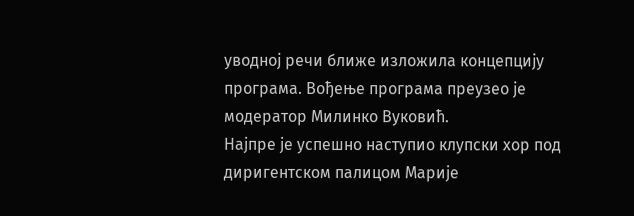уводној речи ближе изложила концепцију програма. Вођење програма преузео је модератор Милинко Вуковић.
Најпре је успешно наступио клупски хор под диригентском палицом Марије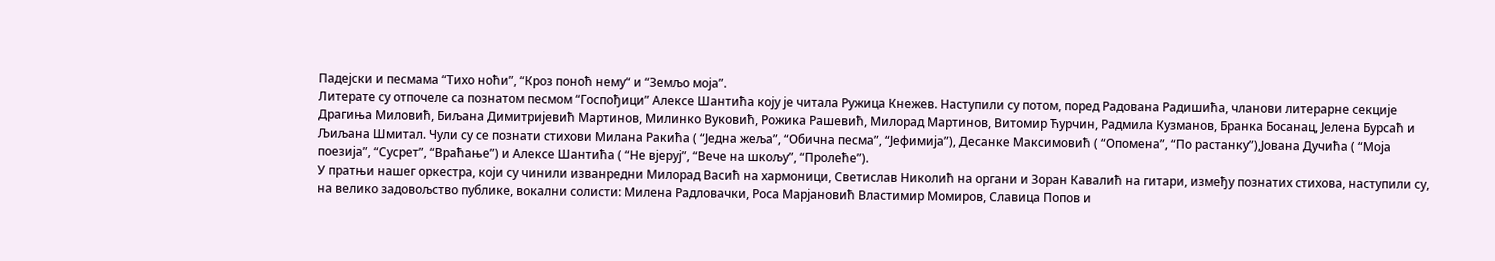Падејски и песмама “Тихо ноћи”, “Кроз поноћ нему“ и “Земљо моја”.
Литерате су отпочеле са познатом песмом “Госпођици” Алексе Шантића коју је читала Ружица Кнежев. Наступили су потом, поред Радована Радишића, чланови литерарне секције Драгиња Миловић, Биљана Димитријевић Мартинов, Милинко Вуковић, Рожика Рашевић, Милорад Мартинов, Витомир Ћурчин, Радмила Кузманов, Бранка Босанац, Јелена Бурсаћ и Љиљана Шмитал. Чули су се познати стихови Милана Ракића ( “Једна жеља”, “Обична песма”, “Јефимија”), Десанке Максимовић ( “Опомена”, “По растанку”),Јована Дучића ( “Моја поезија”, “Сусрет”, “Враћање”) и Алексе Шантића ( “Не вјеруј”, “Вече на шкољу”, “Пролеће”).
У пратњи нашег оркестра, који су чинили изванредни Милорад Васић на хармоници, Светислав Николић на органи и Зоран Кавалић на гитари, између познатих стихова, наступили су, на велико задовољство публике, вокални солисти: Милена Радловачки, Роса Марјановић Властимир Момиров, Славица Попов и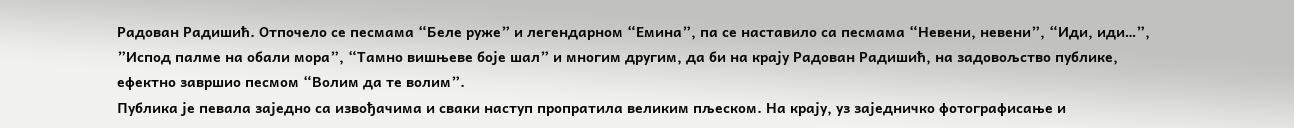Радован Радишић. Отпочело се песмама “Беле руже” и легендарном “Емина”, па се наставило са песмама “Невени, невени”, “Иди, иди…”, ”Испод палме на обали мора”, “Тамно вишњеве боје шал” и многим другим, да би на крају Радован Радишић, на задовољство публике, ефектно завршио песмом “Волим да те волим”.
Публика је певала заједно са извођачима и сваки наступ пропратила великим пљеском. На крају, уз заједничко фотографисање и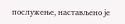послужење, настављено је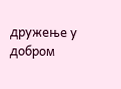дружење у добром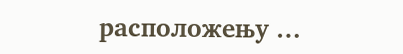расположењу …